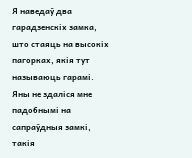Я наведаў два гарадзенскіх замка, што стаяць на высокіх пагорках, якія тут называюць гарамі. Яны не здаліся мне падобнымі на сапраўдныя замкі, такія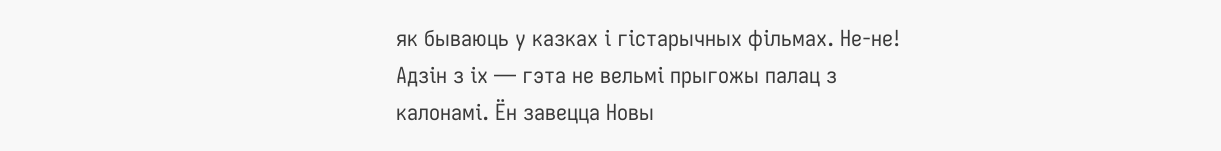як бываюць у казках і гістарычных фільмах. Не-не! Адзін з іх — гэта не вельмі прыгожы палац з калонамі. Ён завецца Новы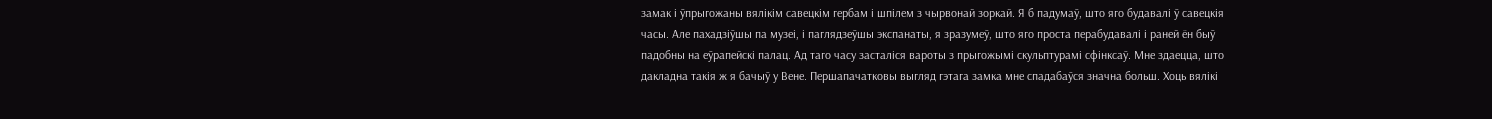замак і ўпрыгожаны вялікім савецкім гербам і шпілем з чырвонай зоркай. Я б падумаў, што яго будавалі ў савецкія часы. Але пахадзіўшы па музеі, і паглядзеўшы экспанаты, я зразумеў, што яго проста перабудавалі і раней ён быў падобны на еўрапейскі палац. Ад таго часу засталіся вароты з прыгожымі скульптурамі сфінксаў. Мне здаецца, што дакладна такія ж я бачыў у Вене. Першапачатковы выгляд гэтага замка мне спадабаўся значна больш. Хоць вялікі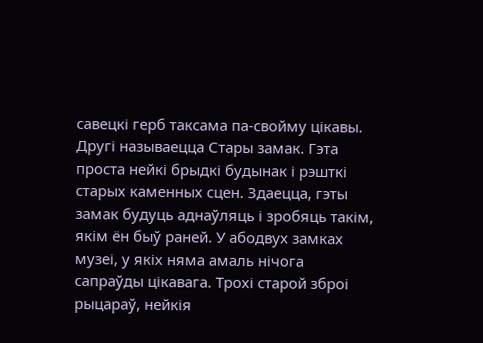савецкі герб таксама па-свойму цікавы. Другі называецца Стары замак. Гэта проста нейкі брыдкі будынак і рэшткі старых каменных сцен. Здаецца, гэты замак будуць аднаўляць і зробяць такім, якім ён быў раней. У абодвух замках музеі, у якіх няма амаль нічога сапраўды цікавага. Трохі старой зброі рыцараў, нейкія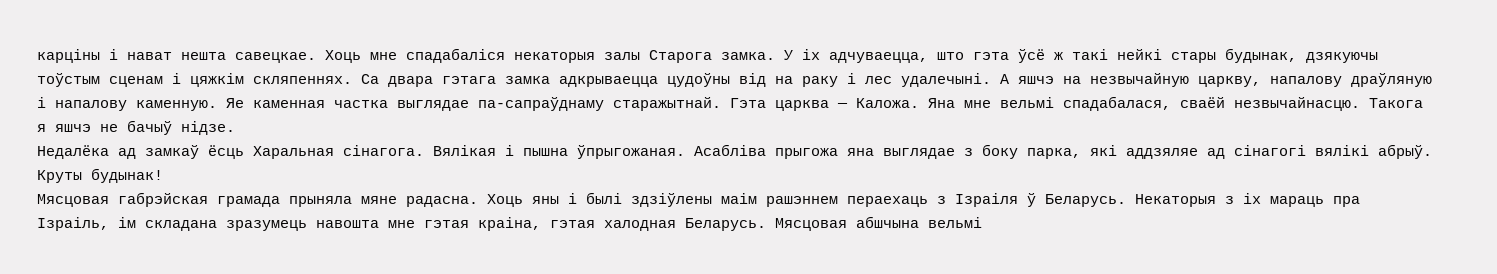карціны і нават нешта савецкае. Хоць мне спадабаліся некаторыя залы Старога замка. У іх адчуваецца, што гэта ўсё ж такі нейкі стары будынак, дзякуючы тоўстым сценам і цяжкім скляпеннях. Са двара гэтага замка адкрываецца цудоўны від на раку і лес удалечыні. А яшчэ на незвычайную царкву, напалову драўляную і напалову каменную. Яе каменная частка выглядае па-сапраўднаму старажытнай. Гэта царква — Каложа. Яна мне вельмі спадабалася, сваёй незвычайнасцю. Такога я яшчэ не бачыў нідзе.
Недалёка ад замкаў ёсць Харальная сінагога. Вялікая і пышна ўпрыгожаная. Асабліва прыгожа яна выглядае з боку парка, які аддзяляе ад сінагогі вялікі абрыў. Круты будынак!
Мясцовая габрэйская грамада прыняла мяне радасна. Хоць яны і былі здзіўлены маім рашэннем пераехаць з Ізраіля ў Беларусь. Некаторыя з іх мараць пра Ізраіль, ім складана зразумець навошта мне гэтая краіна, гэтая халодная Беларусь. Мясцовая абшчына вельмі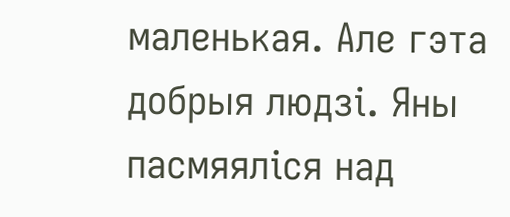маленькая. Але гэта добрыя людзі. Яны пасмяяліся над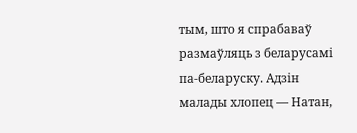тым, што я спрабаваў размаўляць з беларусамі па-беларуску. Адзін малады хлопец — Натан,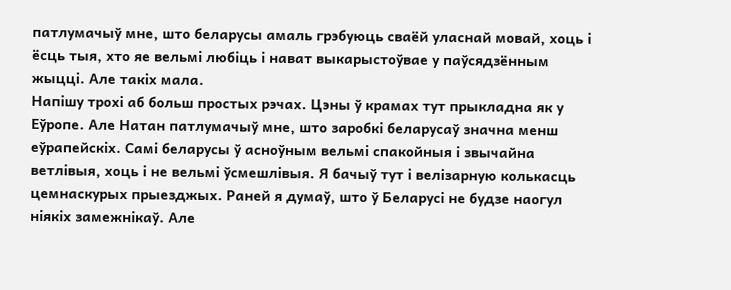патлумачыў мне, што беларусы амаль грэбуюць сваёй уласнай мовай, хоць і ёсць тыя, хто яе вельмі любiць і нават выкарыстоўвае у паўсядзённым жыцці. Але такіх мала.
Напішу трохі аб больш простых рэчах. Цэны ў крамах тут прыкладна як у Еўропе. Але Натан патлумачыў мне, што заробкі беларусаў значна менш еўрапейскіх. Самі беларусы ў асноўным вельмі спакойныя і звычайна ветлівыя, хоць і не вельмi ўсмешлівыя. Я бачыў тут і велізарную колькасць цемнаскурых прыезджых. Раней я думаў, што ў Беларусі не будзе наогул ніякіх замежнікаў. Але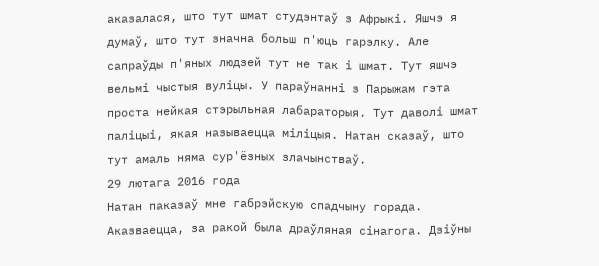аказалася, што тут шмат студэнтаў з Афрыкі. Яшчэ я думаў, што тут значна больш п'юць гарэлку. Але сапраўды п'яных людзей тут не так і шмат. Тут яшчэ вельмі чыстыя вуліцы. У параўнанні з Парыжам гэта проста нейкая стэрыльная лабараторыя. Тут даволі шмат паліцыі, якая называецца міліцыя. Натан сказаў, што тут амаль няма сур'ёзных злачынстваў.
29 лютага 2016 года
Натан паказаў мне габрэйскую спадчыну горада. Аказваецца, за ракой была драўляная сінагога. Дзіўны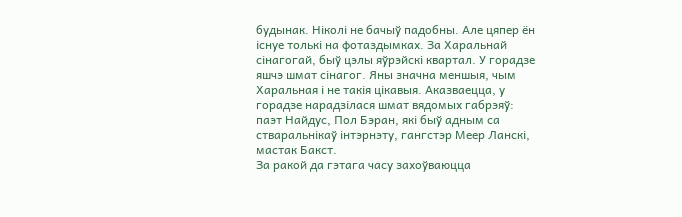будынак. Ніколі не бачыў падобны. Але цяпер ён існуе толькі на фотаздымках. За Харальнай сінагогай, быў цэлы яўрэйскі квартал. У горадзе яшчэ шмат сінагог. Яны значна меншыя, чым Харальная і не такія цікавыя. Аказваецца, у горадзе нарадзілася шмат вядомых габрэяў: паэт Найдус, Пол Бэран, які быў адным са стваральнікаў інтэрнэту, гангстэр Меер Ланскі, мастак Бакст.
За ракой да гэтага часу захоўваюцца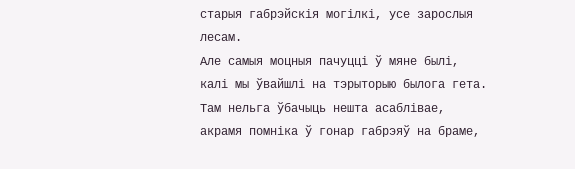старыя габрэйскія могілкі, усе зарослыя лесам.
Але самыя моцныя пачуцці ў мяне былі, калі мы ўвайшлі на тэрыторыю былога гета. Там нельга ўбачыць нешта асаблівае, акрамя помніка ў гонар габрэяў на браме,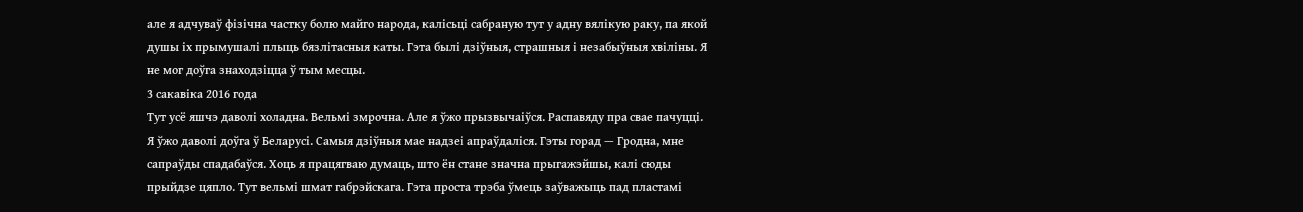але я адчуваў фізічна частку болю майго народа, калісьці сабраную тут у адну вялікую раку, па якой душы іх прымушалі плыць бязлітасныя каты. Гэта былі дзіўныя, страшныя і незабыўныя хвіліны. Я не мог доўга знаходзіцца ў тым месцы.
3 сакавіка 2016 года
Тут усё яшчэ даволі холадна. Вельмі змрочна. Але я ўжо прызвычаіўся. Распавяду пра свае пачуцці. Я ўжо даволі доўга ў Беларусі. Самыя дзіўныя мае надзеі апраўдаліся. Гэты горад — Гродна, мне сапраўды спадабаўся. Хоць я працягваю думаць, што ён стане значна прыгажэйшы, калі сюды прыйдзе цяпло. Тут вельмі шмат габрэйскага. Гэта проста трэба ўмець заўважыць пад пластамі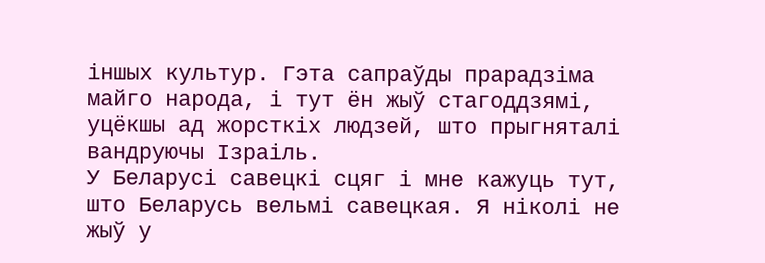іншых культур. Гэта сапраўды прарадзіма майго народа, і тут ён жыў стагоддзямі, уцёкшы ад жорсткіх людзей, што прыгняталі вандруючы Ізраіль.
У Беларусі савецкі сцяг і мне кажуць тут, што Беларусь вельмі савецкая. Я ніколі не жыў у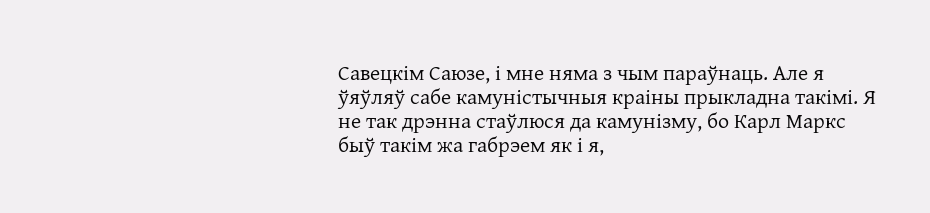Савецкім Саюзе, і мне няма з чым параўнаць. Але я ўяўляў сабе камуністычныя краіны прыкладна такімі. Я не так дрэнна стаўлюся да камунізму, бо Карл Маркс быў такім жа габрэем як і я,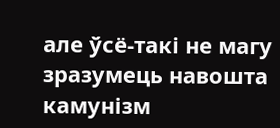але ўсё-такі не магу зразумець навошта камунізм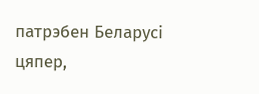патрэбен Беларусі цяпер,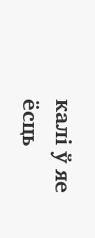калі ў яе ёсць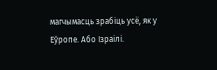магчымасць зрабіць усё, як у Еўропе. Або Ізраілі.